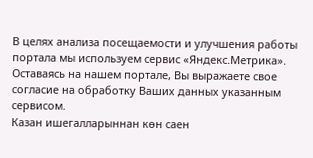В целях анализа посещаемости и улучшения работы портала мы используем сервис «Яндекс.Метрика». Оставаясь на нашем портале, Вы выражаете свое согласие на обработку Ваших данных указанным сервисом.
Казан ишегалларыннан көн саен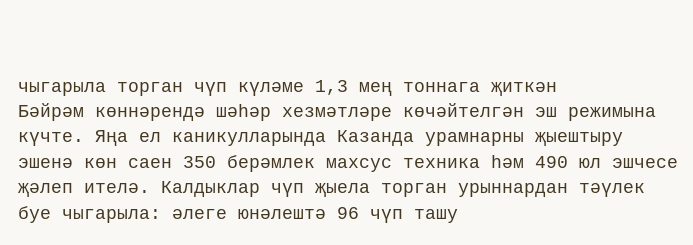чыгарыла торган чүп күләме 1,3 мең тоннага җиткән
Бәйрәм көннәрендә шәһәр хезмәтләре көчәйтелгән эш режимына күчте. Яңа ел каникулларында Казанда урамнарны җыештыру эшенә көн саен 350 берәмлек махсус техника һәм 490 юл эшчесе җәлеп ителә. Калдыклар чүп җыела торган урыннардан тәүлек буе чыгарыла: әлеге юнәлештә 96 чүп ташу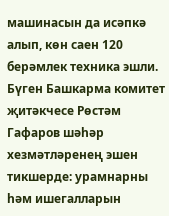машинасын да исәпкә алып, көн саен 120 берәмлек техника эшли. Бүген Башкарма комитет җитәкчесе Рөстәм Гафаров шәһәр хезмәтләренең эшен тикшерде: урамнарны һәм ишегалларын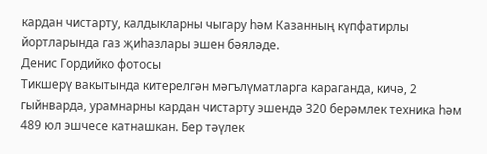кардан чистарту, калдыкларны чыгару һәм Казанның күпфатирлы йортларында газ җиһазлары эшен бәяләде.
Денис Гордийко фотосы
Тикшерү вакытында китерелгән мәгълүматларга караганда, кичә, 2 гыйнварда, урамнарны кардан чистарту эшендә 320 берәмлек техника һәм 489 юл эшчесе катнашкан. Бер тәүлек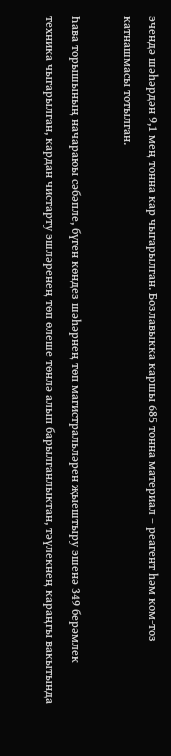эчендә шәһәрдән 9,1 мең тонна кар чыгарылган. Бозлавыкка каршы 685 тонна материал – реагент һәм ком-тоз катнашмасы тотылган.

Һава торышының начараюы сәбәпле, бүген көндез шәһәрнең төп магистральләрен җыештыру эшенә 349 берәмлек техника чыгарылган, кардан чистарту эшләренең төп өлеше төнлә алып барылганлыктан, тәүлекнең караңгы вакытында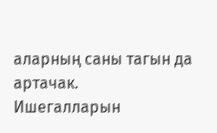аларның саны тагын да артачак.
Ишегалларын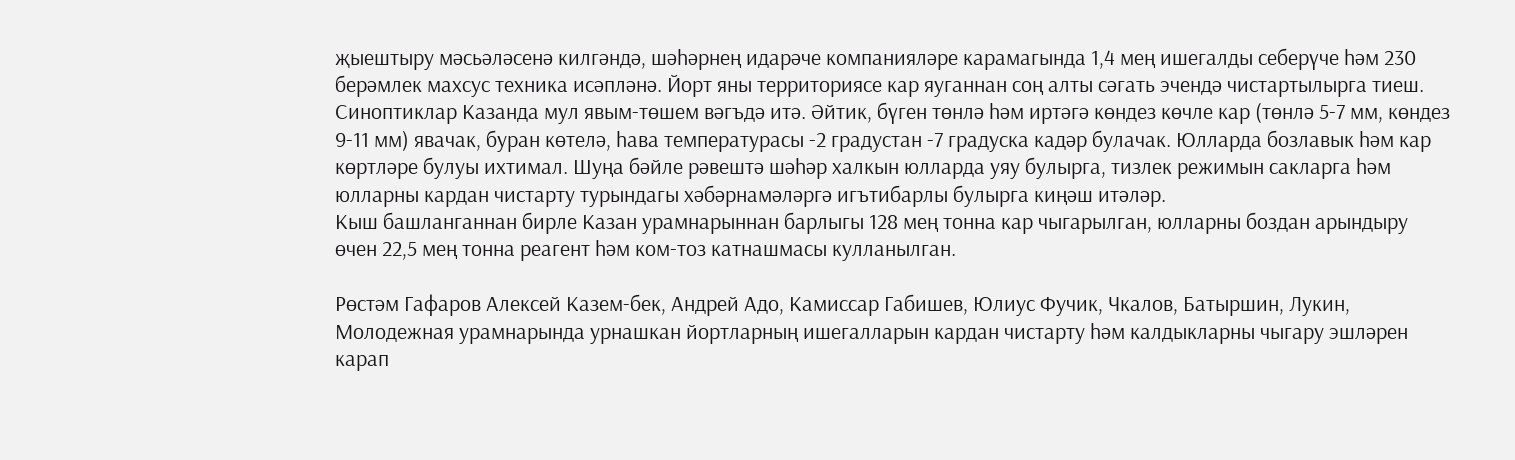җыештыру мәсьәләсенә килгәндә, шәһәрнең идарәче компанияләре карамагында 1,4 мең ишегалды себерүче һәм 230 берәмлек махсус техника исәпләнә. Йорт яны территориясе кар яуганнан соң алты сәгать эчендә чистартылырга тиеш.
Синоптиклар Казанда мул явым-төшем вәгъдә итә. Әйтик, бүген төнлә һәм иртәгә көндез көчле кар (төнлә 5-7 мм, көндез 9-11 мм) явачак, буран көтелә, һава температурасы -2 градустан -7 градуска кадәр булачак. Юлларда бозлавык һәм кар көртләре булуы ихтимал. Шуңа бәйле рәвештә шәһәр халкын юлларда уяу булырга, тизлек режимын сакларга һәм юлларны кардан чистарту турындагы хәбәрнамәләргә игътибарлы булырга киңәш итәләр.
Кыш башланганнан бирле Казан урамнарыннан барлыгы 128 мең тонна кар чыгарылган, юлларны боздан арындыру өчен 22,5 мең тонна реагент һәм ком-тоз катнашмасы кулланылган.

Рөстәм Гафаров Алексей Казем-бек, Андрей Адо, Камиссар Габишев, Юлиус Фучик, Чкалов, Батыршин, Лукин, Молодежная урамнарында урнашкан йортларның ишегалларын кардан чистарту һәм калдыкларны чыгару эшләрен карап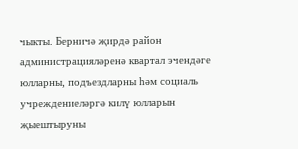чыкты. Берничә җирдә район администрацияләренә квартал эчендәге юлларны, подъездларны һәм социаль учреждениеләргә килү юлларын җыештыруны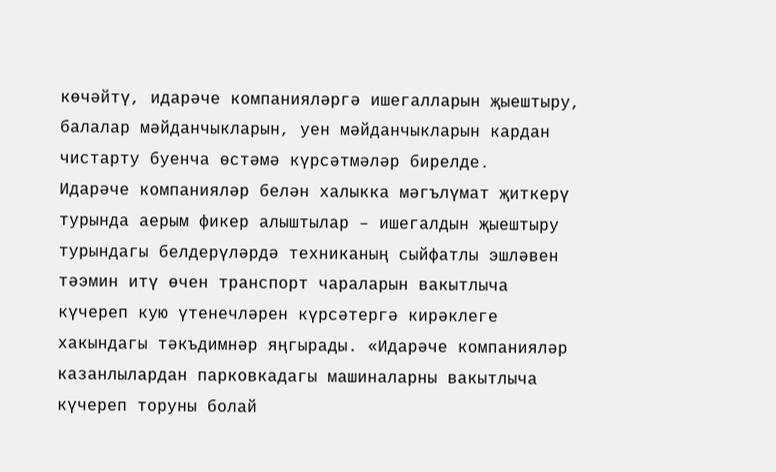көчәйтү, идарәче компанияләргә ишегалларын җыештыру, балалар мәйданчыкларын, уен мәйданчыкларын кардан чистарту буенча өстәмә күрсәтмәләр бирелде.
Идарәче компанияләр белән халыкка мәгълүмат җиткерү турында аерым фикер алыштылар – ишегалдын җыештыру турындагы белдерүләрдә техниканың сыйфатлы эшләвен тәэмин итү өчен транспорт чараларын вакытлыча күчереп кую үтенечләрен күрсәтергә кирәклеге хакындагы тәкъдимнәр яңгырады. «Идарәче компанияләр казанлылардан парковкадагы машиналарны вакытлыча күчереп торуны болай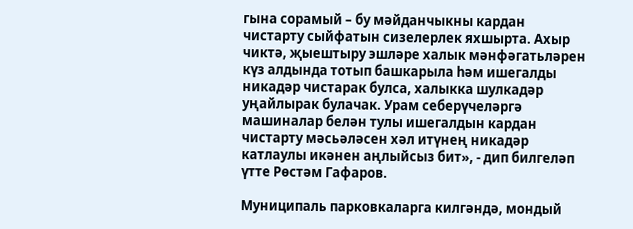гына сорамый – бу мәйданчыкны кардан чистарту сыйфатын сизелерлек яхшырта. Ахыр чиктә, җыештыру эшләре халык мәнфәгатьләрен күз алдында тотып башкарыла һәм ишегалды никадәр чистарак булса, халыкка шулкадәр уңайлырак булачак. Урам себерүчеләргә машиналар белән тулы ишегалдын кардан чистарту мәсьәләсен хәл итүнең никадәр катлаулы икәнен аңлыйсыз бит», - дип билгеләп үтте Рөстәм Гафаров.

Муниципаль парковкаларга килгәндә, мондый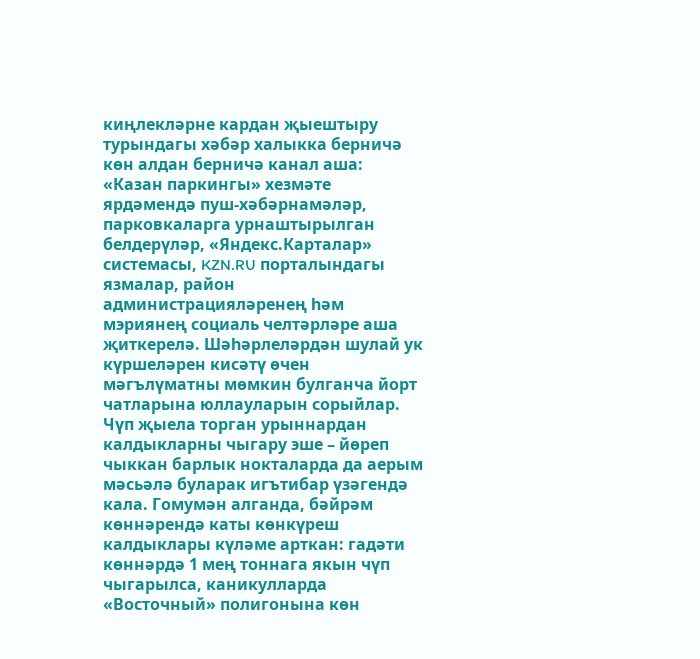киңлекләрне кардан җыештыру турындагы хәбәр халыкка берничә көн алдан берничә канал аша: «Казан паркингы» хезмәте ярдәмендә пуш-хәбәрнамәләр, парковкаларга урнаштырылган белдерүләр, «Яндекс.Карталар» системасы, KZN.RU порталындагы язмалар, район администрацияләренең һәм мэриянең социаль челтәрләре аша җиткерелә. Шәһәрлеләрдән шулай ук күршеләрен кисәтү өчен мәгълүматны мөмкин булганча йорт чатларына юллауларын сорыйлар.
Чүп җыела торган урыннардан калдыкларны чыгару эше – йөреп чыккан барлык нокталарда да аерым мәсьәлә буларак игътибар үзәгендә кала. Гомумән алганда, бәйрәм көннәрендә каты көнкүреш калдыклары күләме арткан: гадәти көннәрдә 1 мең тоннага якын чүп чыгарылса, каникулларда «Восточный» полигонына көн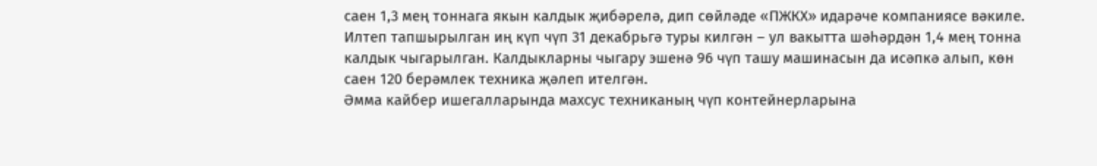саен 1,3 мең тоннага якын калдык җибәрелә, дип сөйләде «ПЖКХ» идарәче компаниясе вәкиле. Илтеп тапшырылган иң күп чүп 31 декабрьгә туры килгән – ул вакытта шәһәрдән 1,4 мең тонна калдык чыгарылган. Калдыкларны чыгару эшенә 96 чүп ташу машинасын да исәпкә алып, көн саен 120 берәмлек техника җәлеп ителгән.
Әмма кайбер ишегалларында махсус техниканың чүп контейнерларына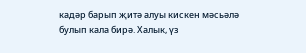кадәр барып җитә алуы кискен мәсьәлә булып кала бирә. Халык, үз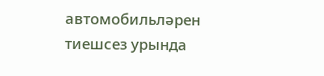автомобильләрен тиешсез урында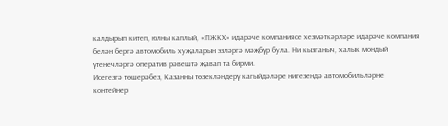калдырып китеп, юлны каплый, «ПЖКХ» идарәче компаниясе хезмәткәрләре идарәче компания белән бергә автомобиль хуҗаларын эзләргә мәҗбүр була. Ни кызганыч, халык мондый үтенечләргә оператив рәвештә җавап та бирми.
Исегезгә төшерәбез, Казанны төзекләндерү кагыйдәләре нигезендә автомобильләрне контейнер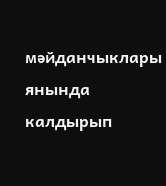мәйданчыклары янында калдырып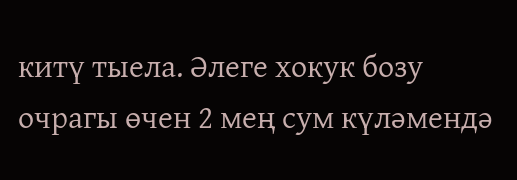китү тыела. Әлеге хокук бозу очрагы өчен 2 мең сум күләмендә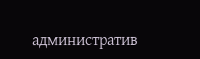административ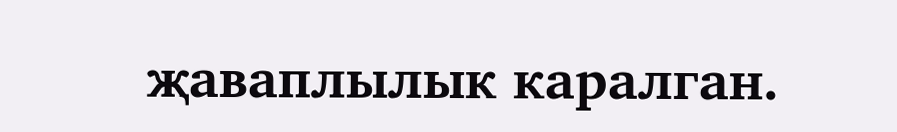җаваплылык каралган.